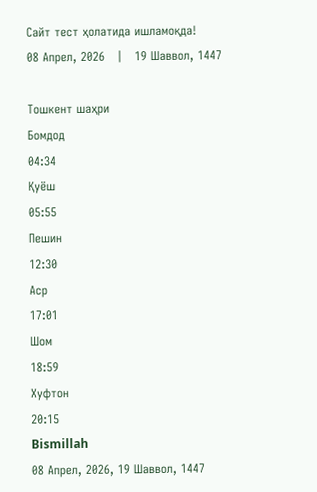Сайт тест ҳолатида ишламоқда!
08 Апрел, 2026   |   19 Шаввол, 1447

Тошкент шаҳри
Бомдод
04:34
Қуёш
05:55
Пешин
12:30
Аср
17:01
Шом
18:59
Хуфтон
20:15
Bismillah
08 Апрел, 2026, 19 Шаввол, 1447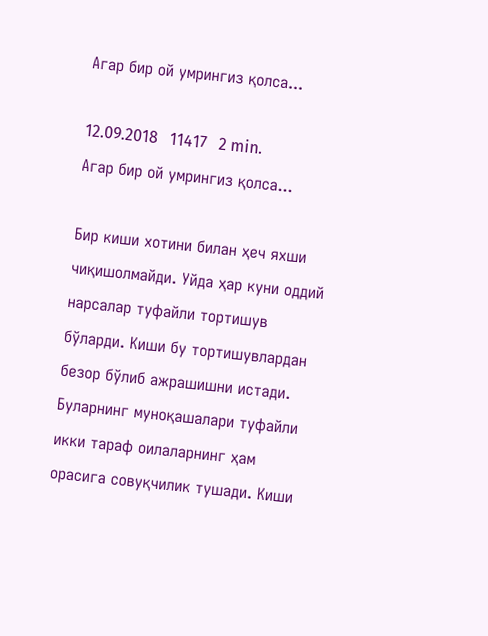Агар бир ой умрингиз қолса...

12.09.2018   11417   2 min.
Агар бир ой умрингиз қолса...

Бир киши хотини билан ҳеч яхши чиқишолмайди. Уйда ҳар куни оддий нарсалар туфайли тортишув бўларди. Киши бу тортишувлардан безор бўлиб ажрашишни истади. Буларнинг муноқашалари туфайли икки тараф оилаларнинг ҳам орасига совуқчилик тушади. Киши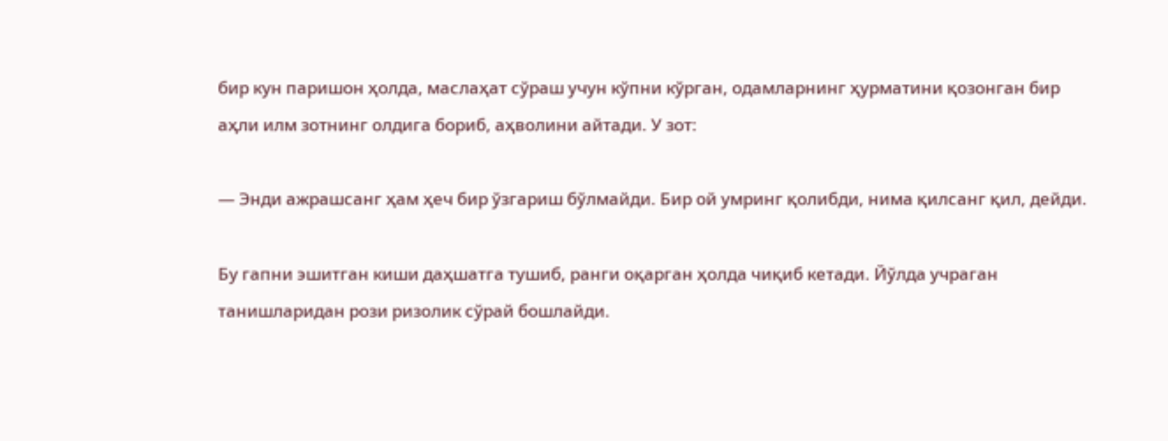бир кун паришон ҳолда, маслаҳат сўраш учун кўпни кўрган, одамларнинг ҳурматини қозонган бир аҳли илм зотнинг олдига бориб, аҳволини айтади. У зот:

— Энди ажрашсанг ҳам ҳеч бир ўзгариш бўлмайди. Бир ой умринг қолибди, нима қилсанг қил, дейди.

Бу гапни эшитган киши даҳшатга тушиб, ранги оқарган ҳолда чиқиб кетади. Йўлда учраган танишларидан рози ризолик сўрай бошлайди.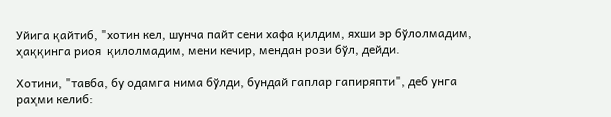Уйига қайтиб, "хотин кел, шунча пайт сени хафа қилдим, яхши эр бўлолмадим, ҳаққинга риоя  қилолмадим, мени кечир, мендан рози бўл, дейди.

Хотини, "тавба, бу одамга нима бўлди, бундай гаплар гапиряпти", деб унга раҳми келиб: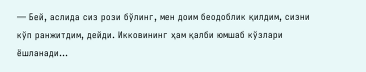— Бей, аслида сиз рози бўлинг, мен доим беодоблик қилдим, сизни кўп ранжитдим, дейди. Икковининг ҳам қалби юмшаб кўзлари ёшланади...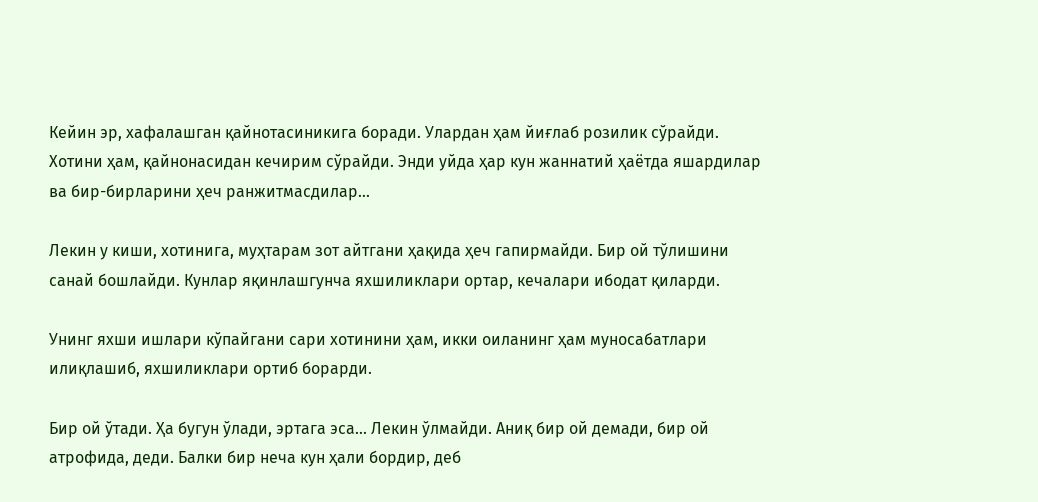Кейин эр, хафалашган қайнотасиникига боради. Улардан ҳам йиғлаб розилик сўрайди. Хотини ҳам, қайнонасидан кечирим сўрайди. Энди уйда ҳар кун жаннатий ҳаётда яшардилар ва бир-бирларини ҳеч ранжитмасдилар...

Лекин у киши, хотинига, муҳтарам зот айтгани ҳақида ҳеч гапирмайди. Бир ой тўлишини санай бошлайди. Кунлар яқинлашгунча яхшиликлари ортар, кечалари ибодат қиларди.

Унинг яхши ишлари кўпайгани сари хотинини ҳам, икки оиланинг ҳам муносабатлари илиқлашиб, яхшиликлари ортиб борарди.

Бир ой ўтади. Ҳа бугун ўлади, эртага эса... Лекин ўлмайди. Аниқ бир ой демади, бир ой атрофида, деди. Балки бир неча кун ҳали бордир, деб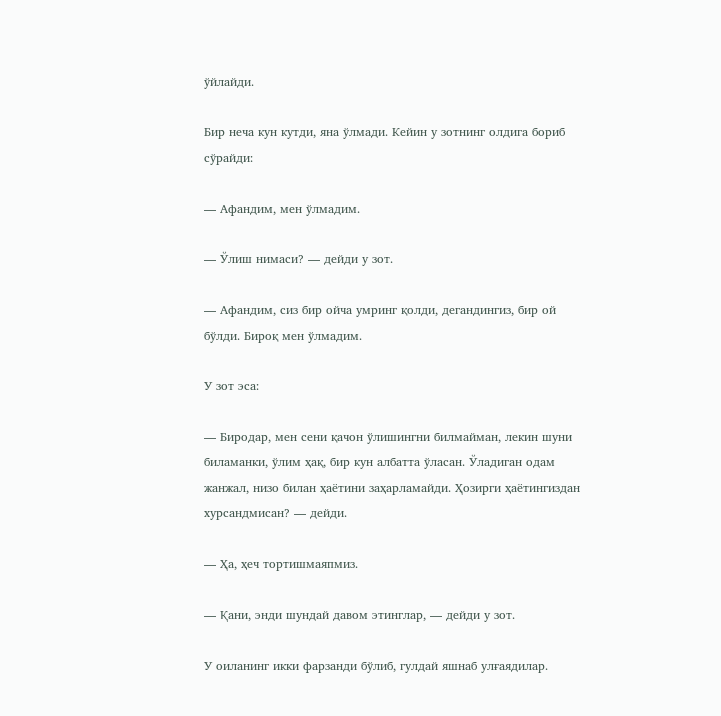ўйлайди.

Бир неча кун кутди, яна ўлмади. Кейин у зотнинг олдига бориб сўрайди:

— Афандим, мен ўлмадим.

— Ўлиш нимаси? — дейди у зот.

— Афандим, сиз бир ойча умринг қолди, дегандингиз, бир ой бўлди. Бироқ мен ўлмадим.

У зот эса:

— Биродар, мен сени қачон ўлишингни билмайман, лекин шуни биламанки, ўлим ҳақ, бир кун албатта ўласан. Ўладиган одам жанжал, низо билан ҳаётини заҳарламайди. Ҳозирги ҳаётингиздан хурсандмисан? — дейди.

— Ҳа, ҳеч тортишмаяпмиз.

— Қани, энди шундай давом этинглар, — дейди у зот.

У оиланинг икки фарзанди бўлиб, гулдай яшнаб улғаядилар.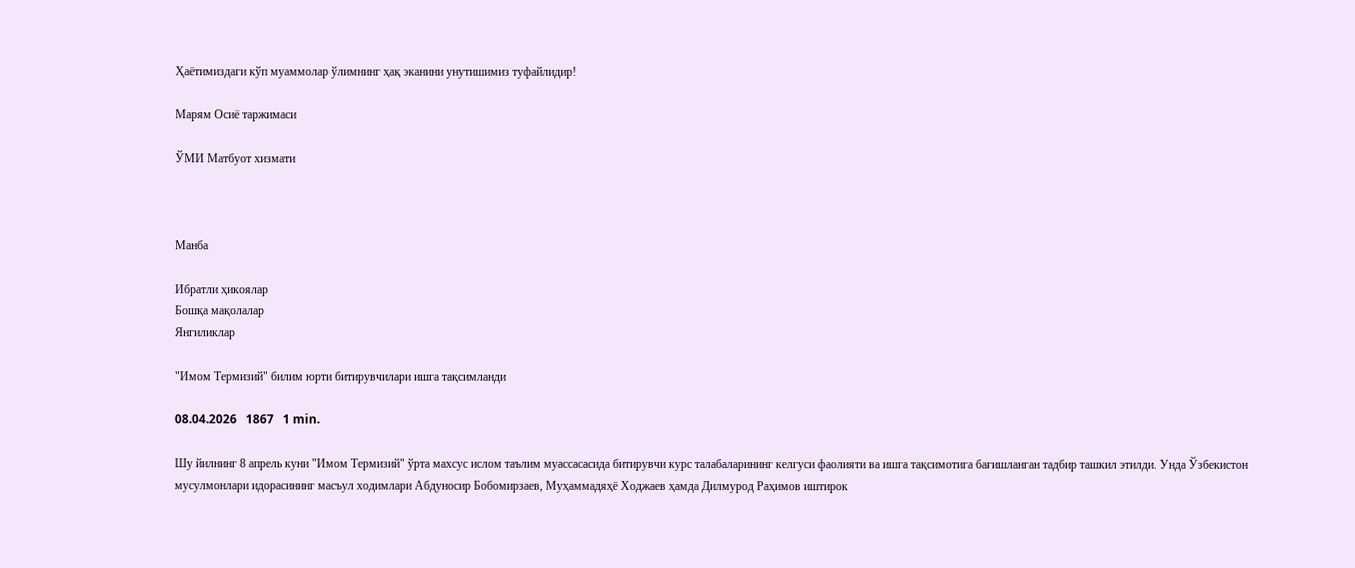Ҳаётимиздаги кўп муаммолар ўлимнинг ҳақ эканини унутишимиз туфайлидир!

Марям Осиё таржимаси

ЎМИ Матбуот хизмати



Манба

Ибратли ҳикоялар
Бошқа мақолалар
Янгиликлар

"Имом Термизий" билим юрти битирувчилари ишга тақсимланди

08.04.2026   1867   1 min.

Шу йилнинг 8 апрель куни "Имом Термизий" ўрта махсус ислом таълим муассасасида битирувчи курс талабаларининг келгуси фаолияти ва ишга тақсимотига бағишланган тадбир ташкил этилди. Унда Ўзбекистон мусулмонлари идорасининг масъул ходимлари Абдуносир Бобомирзаев, Муҳаммадяҳё Ходжаев ҳамда Дилмурод Раҳимов иштирок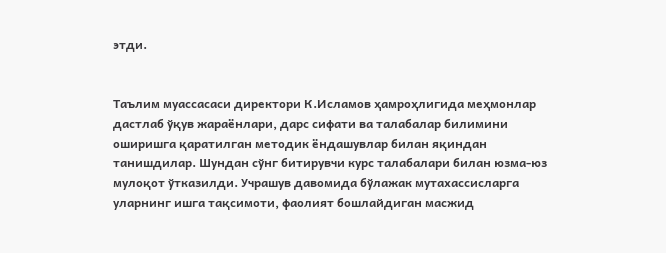этди.


Таълим муассасаси директори К.Исламов ҳамроҳлигида меҳмонлар дастлаб ўқув жараёнлари, дарс сифати ва талабалар билимини оширишга қаратилган методик ёндашувлар билан яқиндан танишдилар. Шундан сўнг битирувчи курс талабалари билан юзма-юз мулоқот ўтказилди. Учрашув давомида бўлажак мутахассисларга уларнинг ишга тақсимоти, фаолият бошлайдиган масжид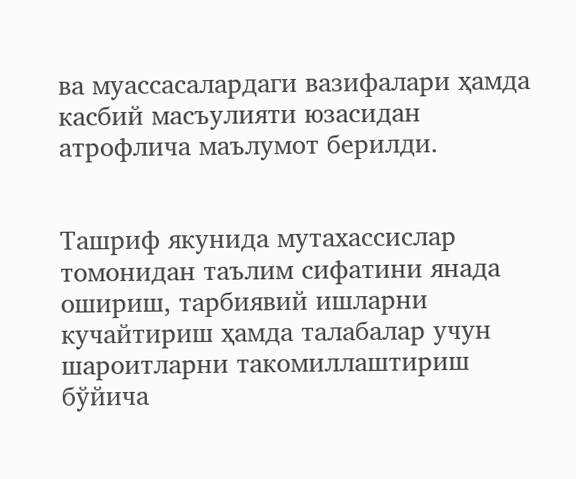ва муассасалардаги вазифалари ҳамда касбий масъулияти юзасидан атрофлича маълумот берилди.


Ташриф якунида мутахассислар томонидан таълим сифатини янада ошириш, тарбиявий ишларни кучайтириш ҳамда талабалар учун шароитларни такомиллаштириш бўйича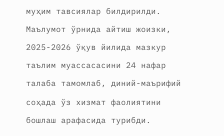муҳим тавсиялар билдирилди. Маълумот ўрнида айтиш жоизки, 2025-2026 ўқув йилида мазкур таълим муассасасини 24 нафар талаба тамомлаб, диний-маърифий соҳада ўз хизмат фаолиятини бошлаш арафасида турибди.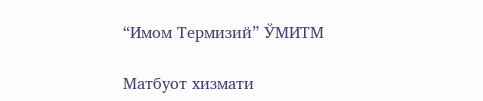“Имом Термизий” ЎМИТМ

Матбуот хизмати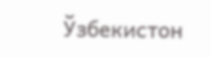Ўзбекистон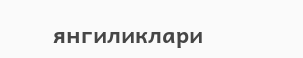янгиликлари